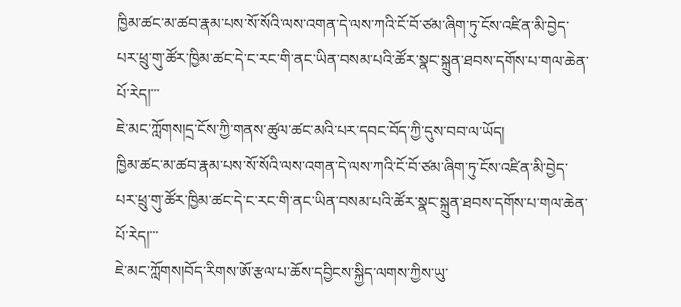ཁྱིམ་ཚང་མ་ཚབ་རྣམ་པས་སོ་སོའི་ལས་འགན་དེ་ལས་ཀའི་ངོ་བོ་ཙམ་ཞིག་ཏུ་ངོས་འཛིན་མི་བྱེད་པར་ཕྲུ་གུ་ཚོར་ཁྱིམ་ཚང་དེ་ང་རང་གི་ནང་ཡིན་བསམ་པའི་ཚོར་སྣང་སྐྲུན་ཐབས་དགོས་པ་གལ་ཆེན་པོ་རེད།་་་
ཇེ་མང་ཀློགས།དྲ་ངོས་ཀྱི་གནས་ཚུལ་ཚང་མའི་པར་དབང་བོད་ཀྱི་དུས་བབ་ལ་ཡོད།
ཁྱིམ་ཚང་མ་ཚབ་རྣམ་པས་སོ་སོའི་ལས་འགན་དེ་ལས་ཀའི་ངོ་བོ་ཙམ་ཞིག་ཏུ་ངོས་འཛིན་མི་བྱེད་པར་ཕྲུ་གུ་ཚོར་ཁྱིམ་ཚང་དེ་ང་རང་གི་ནང་ཡིན་བསམ་པའི་ཚོར་སྣང་སྐྲུན་ཐབས་དགོས་པ་གལ་ཆེན་པོ་རེད།་་་
ཇེ་མང་ཀློགས།བོད་རིགས་ཨོ་རྩལ་པ་ཆོས་དབྱིངས་སྐྱིད་ལགས་ཀྱིས་ཡུ་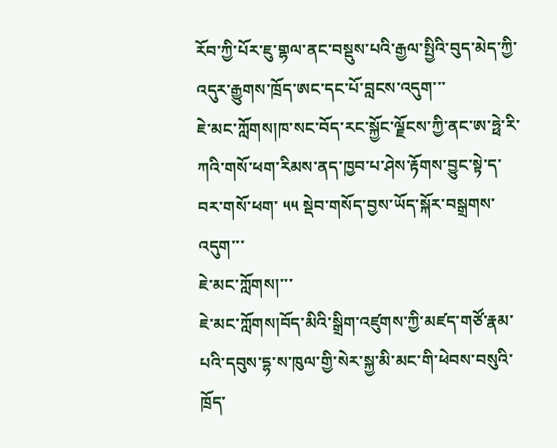རོབ་ཀྱི་པོར་ཇུ་གྷལ་ནང་བསྡུས་པའི་རྒྱལ་སྤྱིའི་བུད་མེད་ཀྱི་འདུར་རྒྱུགས་ཁྲོད་ཨང་དང་པོ་བླངས་འདུག་་་
ཇེ་མང་ཀློགས།ཁ་སང་བོད་རང་སྐྱོང་ལྗོངས་ཀྱི་ནང་ཨ་ཧྥེ་རི་ཀའི་གསོ་ཕག་རིམས་ནད་ཁྱབ་པ་ཤེས་རྟོགས་བྱུང་སྟེ་ད་བར་གསོ་ཕག་ ༥༥ སྡེབ་གསོད་བྱས་ཡོད་སྐོར་བསྒྲགས་འདུག་་་
ཇེ་མང་ཀློགས།་་་
ཇེ་མང་ཀློགས།བོད་མིའི་སྒྲིག་འཛུགས་ཀྱི་མཛད་གཙོ་རྣམ་པའི་དབུས་དྷ་ས་ཁུལ་གྱི་སེར་སྐྱ་མི་མང་གི་ཕེབས་བསུའི་ཁྲོད་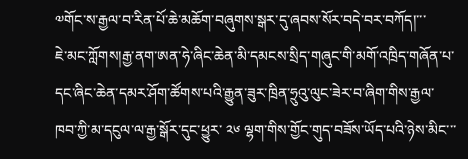༧གོང་ས་རྒྱལ་བ་རིན་པོ་ཆེ་མཆོག་བཞུགས་སྒར་དུ་ཞབས་སོར་བདེ་བར་བཀོད།་་་
ཇེ་མང་ཀློགས།རྒྱ་ནག་ཨན་ཧེ་ཞིང་ཆེན་མི་དམངས་སྲིད་གཞུང་གི་མགོ་འཁྲིད་གཞོན་པ་དང་ཞིང་ཆེན་དམར་ཤོག་ཚོགས་པའི་རྒྱུན་ཟུར་ཁྲིན་ཧྲུའུ་ལུང་ཟེར་བ་ཞིག་གིས་རྒྱལ་ཁབ་ཀྱི་མ་དངུལ་ལ་རྒྱ་སྒོར་དུང་ཕྱུར་ ༢༦ ལྷག་གིས་གྱོང་གུད་བཟོས་ཡོད་པའི་ཉེས་མིང་་་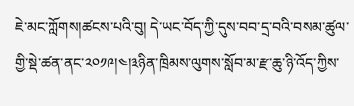ཇེ་མང་ཀློགས།ཚངས་པའི་བུ། དེ་ཡང་བོད་ཀྱི་དུས་བབ་དྲ་བའི་བསམ་ཚུལ་གྱི་སྡེ་ཚན་ནང་༢༠༡༩།༤།༣ཉིན་ཁྲིམས་ལུགས་སློབ་མ་རྫ་ཆུ་ཉི་འོད་ཀྱིས་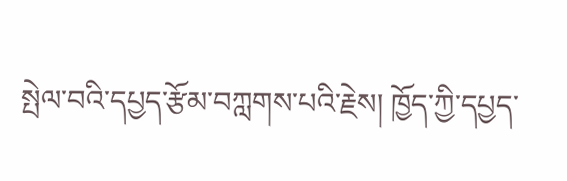སྤེལ་བའི་དཔྱད་རྩོམ་བཀླགས་པའི་རྗེས། ཁྱོད་ཀྱི་དཔྱད་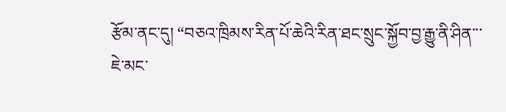རྩོམ་ནང་དུ། “བཅའ་ཁྲིམས་རིན་པོ་ཆེའི་རིན་ཐང་སྲུང་སྐྱོབ་བྱ་རྒྱུ་ནི་ཤིན་་་
ཇེ་མང་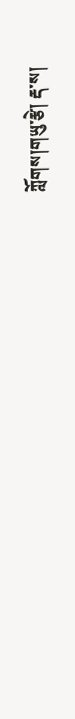ཀློགས།གཡུ་རྩེ། རྡ་ས།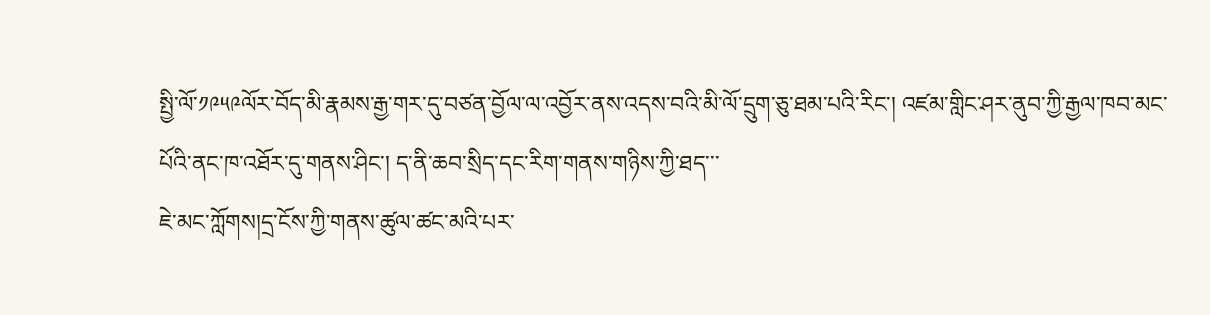སྤྱི་ལོ་༡༩༥༩ལོར་བོད་མི་རྣམས་རྒྱ་གར་དུ་བཙན་བྱོལ་ལ་འབྱོར་ནས་འདས་བའི་མི་ལོ་དྲུག་ཅུ་ཐམ་པའི་རིང་། འཛམ་གླིང་ཤར་ནུབ་ཀྱི་རྒྱལ་ཁབ་མང་པོའི་ནང་ཁ་འཐོར་དུ་གནས་ཤིང་། ད་ནི་ཆབ་སྲིད་དང་རིག་གནས་གཉིས་ཀྱི་ཐད་་་
ཇེ་མང་ཀློགས།དྲ་ངོས་ཀྱི་གནས་ཚུལ་ཚང་མའི་པར་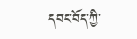དབང་བོད་ཀྱི་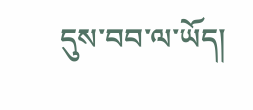དུས་བབ་ལ་ཡོད།